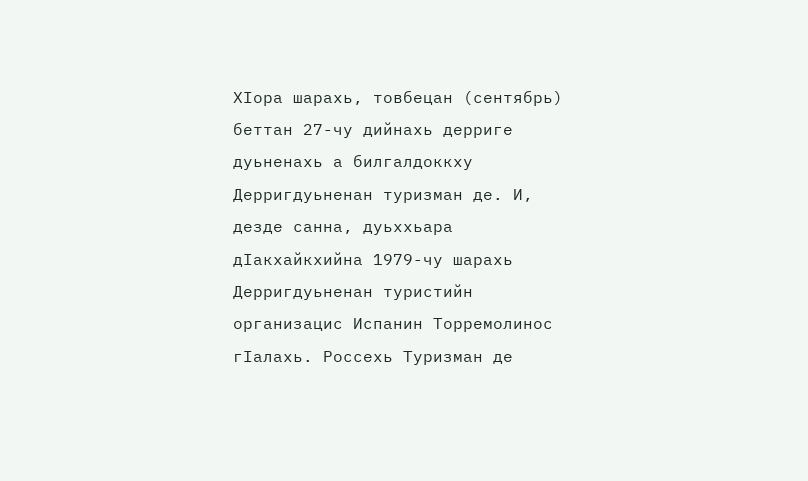ХIора шарахь, товбецан (сентябрь) беттан 27-чу дийнахь дерриге дуьненахь а билгалдоккху Дерригдуьненан туризман де. И, дезде санна, дуьххьара дIакхайкхийна 1979-чу шарахь Дерригдуьненан туристийн организацис Испанин Торремолинос гIалахь. Россехь Туризман де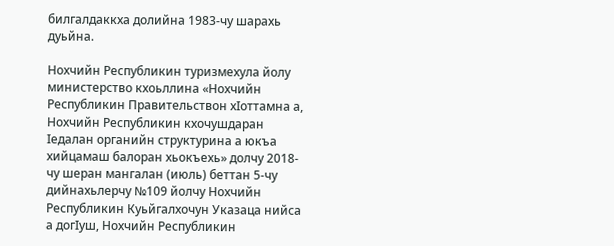билгалдаккха долийна 1983-чу шарахь дуьйна.

Нохчийн Республикин туризмехула йолу министерство кхоьллина «Нохчийн Республикин Правительствон хIоттамна а, Нохчийн Республикин кхочушдаран Iедалан органийн структурина а юкъа хийцамаш балоран хьокъехь» долчу 2018-чу шеран мангалан (июль) беттан 5-чу дийнахьлерчу №109 йолчу Нохчийн Республикин Куьйгалхочун Указаца нийса а догIуш, Нохчийн Республикин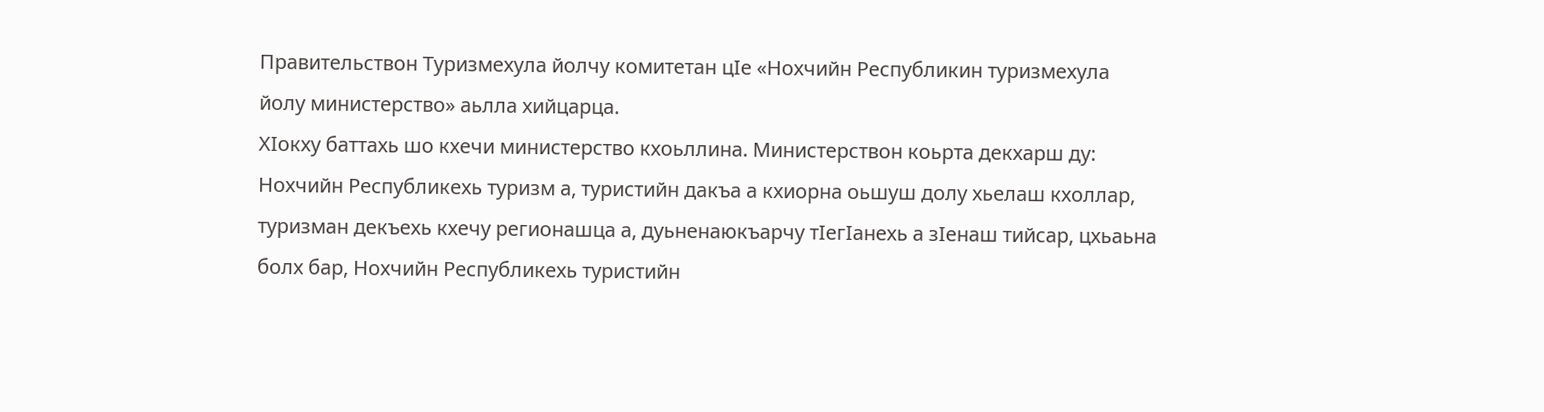Правительствон Туризмехула йолчу комитетан цIе «Нохчийн Республикин туризмехула йолу министерство» аьлла хийцарца.
ХIокху баттахь шо кхечи министерство кхоьллина. Министерствон коьрта декхарш ду: Нохчийн Республикехь туризм а, туристийн дакъа а кхиорна оьшуш долу хьелаш кхоллар, туризман декъехь кхечу регионашца а, дуьненаюкъарчу тIегIанехь а зIенаш тийсар, цхьаьна болх бар, Нохчийн Республикехь туристийн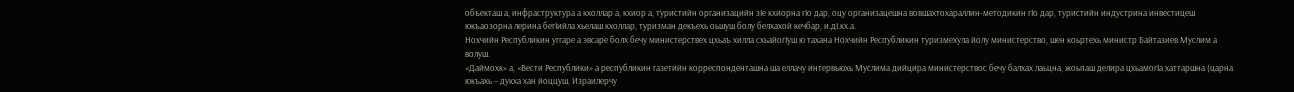объекташ а, инфраструктура а кхоллар а, кхиор а, туристийн организацийн зIе кхиорна гIо дар, оцу организацешна вовшахтохараллин-методикин гIо дар, туристийн индустрина инвестицеш юкъаозорна лерина бегIийла хьелаш кхоллар, туризман декъехь оьшуш болу белхахой кечбар, и.дI.кх.а.
Нохчийн Республикин уггаре а эвсаре болх бечу министерствех цхьаъ хилла схьайогIуш ю тахана Нохчийн Республикин туризмехула йолу министерство, шен коьртехь министр Байтазиев Муслим а волуш.
«Даймохк» а, «Вести Республики» а республикин газетийн корреспонденташна ша еллачу интервьюхь Муслима дийцира министерствос бечу балхах лаьцна, жоьпаш делира цхьамогIа хаттаршна (царна юкъахь – дукха хан йоццуш, Израилерчу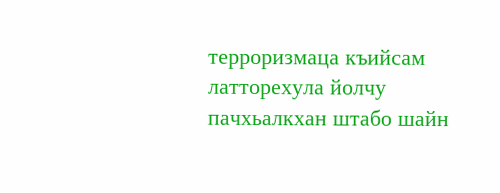терроризмаца къийсам латторехула йолчу пачхьалкхан штабо шайн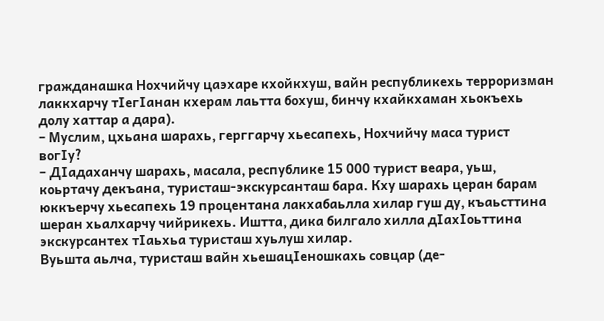гражданашка Нохчийчу цаэхаре кхойкхуш, вайн республикехь терроризман лаккхарчу тIегIанан кхерам лаьтта бохуш, бинчу кхайкхаман хьокъехь долу хаттар а дара).
– Муслим, цхьана шарахь, герггарчу хьесапехь, Нохчийчу маса турист вогIу?
– ДIадаханчу шарахь, масала, республике 15 000 турист веара, уьш, коьртачу декъана, туристаш-экскурсанташ бара. Кху шарахь церан барам юккъерчу хьесапехь 19 процентана лакхабаьлла хилар гуш ду, къаьсттина шеран хьалхарчу чийрикехь. Иштта, дика билгало хилла дIахIоьттина экскурсантех тIаьхьа туристаш хуьлуш хилар.
Вуьшта аьлча, туристаш вайн хьешацIеношкахь совцар (де-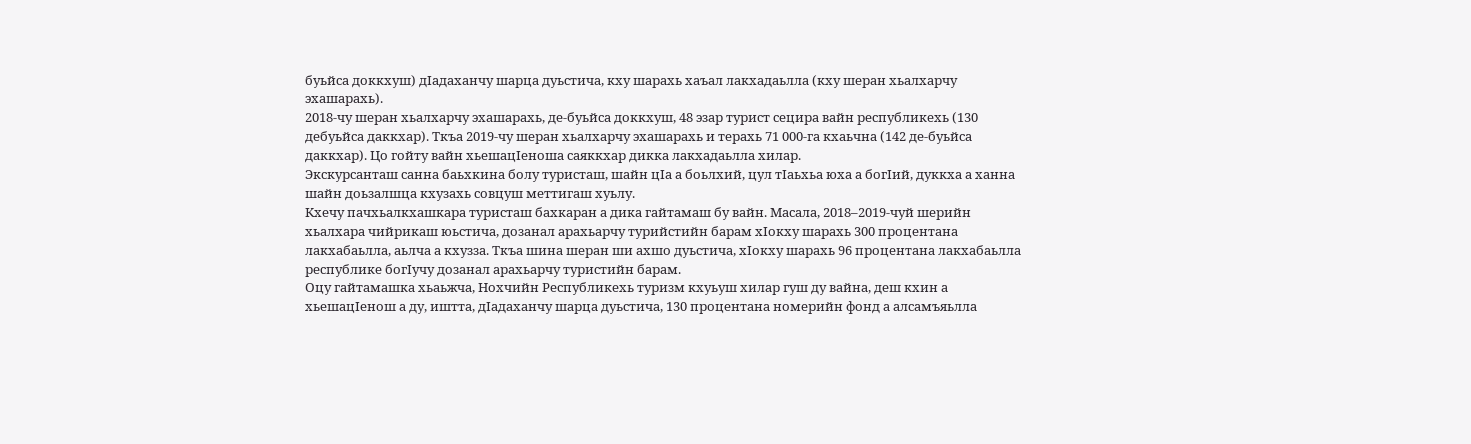буьйса доккхуш) дIадаханчу шарца дуьстича, кху шарахь хаъал лакхадаьлла (кху шеран хьалхарчу эхашарахь).
2018-чу шеран хьалхарчу эхашарахь, де-буьйса доккхуш, 48 эзар турист сецира вайн республикехь (130 дебуьйса даккхар). Ткъа 2019-чу шеран хьалхарчу эхашарахь и терахь 71 000-га кхаьчна (142 де-буьйса даккхар). Цо гойту вайн хьешацIеноша саяккхар дикка лакхадаьлла хилар.
Экскурсанташ санна баьхкина болу туристаш, шайн цIа а боьлхий, цул тIаьхьа юха а богIий, дуккха а ханна шайн доьзалшца кхузахь совцуш меттигаш хуьлу.
Кхечу пачхьалкхашкара туристаш бахкаран а дика гайтамаш бу вайн. Масала, 2018–2019-чуй шерийн хьалхара чийрикаш юьстича, дозанал арахьарчу турийстийн барам хIокху шарахь 300 процентана лакхабаьлла, аьлча а кхузза. Ткъа шина шеран ши ахшо дуьстича, хIокху шарахь 96 процентана лакхабаьлла республике богIучу дозанал арахьарчу туристийн барам.
Оцу гайтамашка хьаьжча, Нохчийн Республикехь туризм кхуьуш хилар гуш ду вайна, деш кхин а хьешацIенош а ду, иштта, дIадаханчу шарца дуьстича, 130 процентана номерийн фонд а алсамъяьлла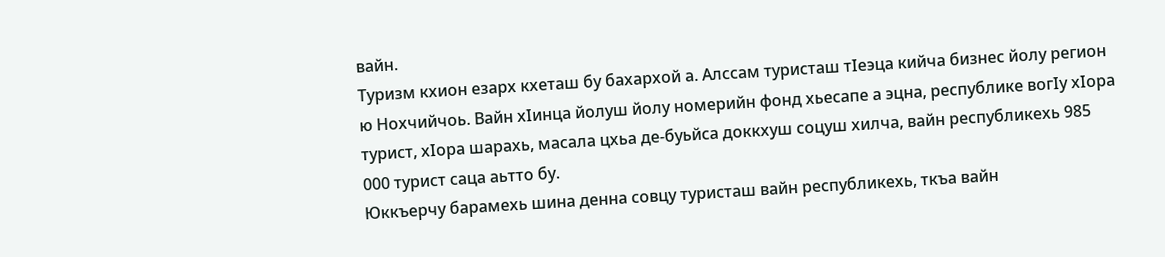вайн.
Туризм кхион езарх кхеташ бу бахархой а. Алссам туристаш тIеэца кийча бизнес йолу регион ю Нохчийчоь. Вайн хIинца йолуш йолу номерийн фонд хьесапе а эцна, республике вогIу хIора турист, хIора шарахь, масала цхьа де-буьйса доккхуш соцуш хилча, вайн республикехь 985 000 турист саца аьтто бу.
Юккъерчу барамехь шина денна совцу туристаш вайн республикехь, ткъа вайн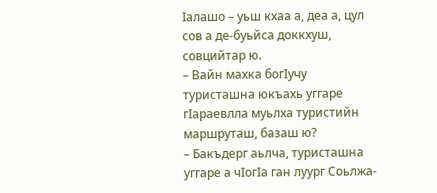Iалашо – уьш кхаа а, деа а, цул сов а де-буьйса доккхуш, совцийтар ю.
– Вайн махка богIучу туристашна юкъахь уггаре гIараевлла муьлха туристийн маршруташ, базаш ю?
– Бакъдерг аьлча, туристашна уггаре а чIогIа ган луург Соьлжа-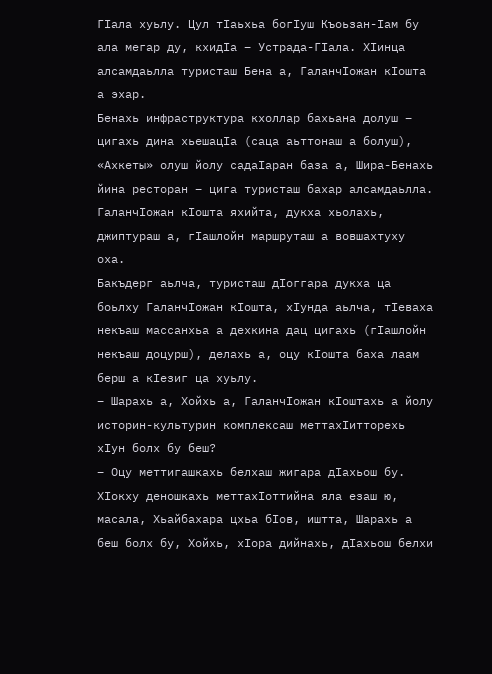ГIала хуьлу. Цул тIаьхьа богIуш Къоьзан-Iам бу ала мегар ду, кхидIа – Устрада-ГIала. ХIинца алсамдаьлла туристаш Бена а, ГаланчIожан кIошта а эхар.
Бенахь инфраструктура кхоллар бахьана долуш – цигахь дина хьешацIа (саца аьттонаш а болуш), «Ахкеты» олуш йолу садаIаран база а, Шира-Бенахь йина ресторан – цига туристаш бахар алсамдаьлла.
ГаланчIожан кIошта яхийта, дукха хьолахь, джиптураш а, гIашлойн маршруташ а вовшахтуху оха.
Бакъдерг аьлча, туристаш дIоггара дукха ца боьлху ГаланчIожан кIошта, хIунда аьлча, тIеваха некъаш массанхьа а дехкина дац цигахь (гIашлойн некъаш доцурш), делахь а, оцу кIошта баха лаам берш а кIезиг ца хуьлу.
– Шарахь а, Хойхь а, ГаланчIожан кIоштахь а йолу историн-культурин комплексаш меттахIитторехь хIун болх бу беш?
– Оцу меттигашкахь белхаш жигара дIахьош бу. ХIокху деношкахь меттахIоттийна яла езаш ю, масала, Хьайбахара цхьа бIов, иштта, Шарахь а беш болх бу, Хойхь, хIора дийнахь, дIахьош белхи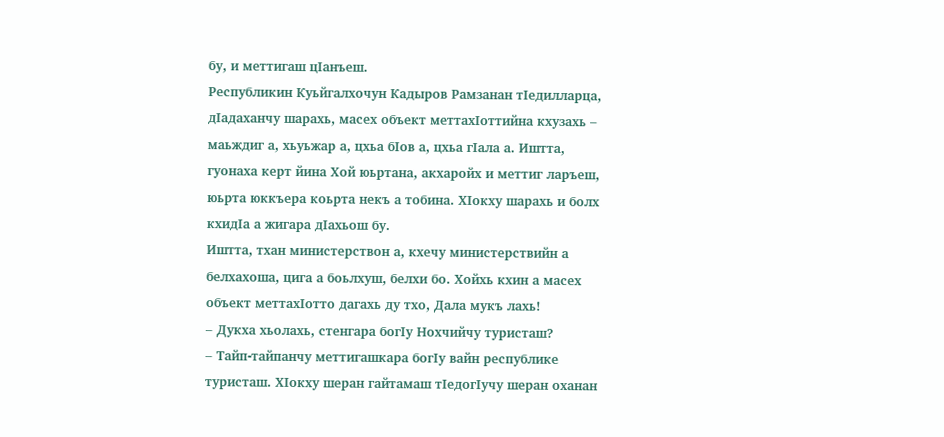бу, и меттигаш цIанъеш.
Республикин Куьйгалхочун Кадыров Рамзанан тIедилларца, дIадаханчу шарахь, масех объект меттахIоттийна кхузахь – маьждиг а, хьуьжар а, цхьа бIов а, цхьа гIала а. Иштта, гуонаха керт йина Хой юьртана, акхаройх и меттиг ларъеш, юьрта юккъера коьрта некъ а тобина. ХIокху шарахь и болх кхидIа а жигара дIахьош бу.
Иштта, тхан министерствон а, кхечу министерствийн а белхахоша, цига а боьлхуш, белхи бо. Хойхь кхин а масех объект меттахIотто дагахь ду тхо, Дала мукъ лахь!
– Дукха хьолахь, стенгара богIу Нохчийчу туристаш?
– Тайп-тайпанчу меттигашкара богIу вайн республике туристаш. ХIокху шеран гайтамаш тIедогIучу шеран оханан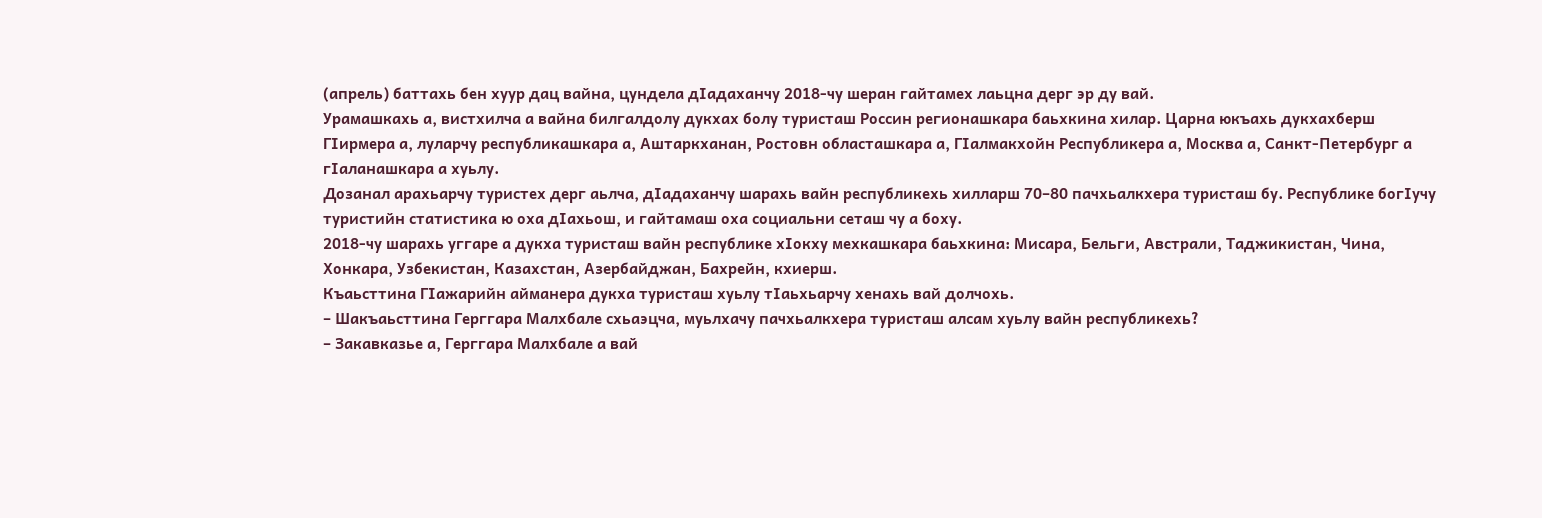(апрель) баттахь бен хуур дац вайна, цундела дIадаханчу 2018-чу шеран гайтамех лаьцна дерг эр ду вай.
Урамашкахь а, вистхилча а вайна билгалдолу дукхах болу туристаш Россин регионашкара баьхкина хилар. Царна юкъахь дукхахберш ГIирмера а, луларчу республикашкара а, Аштаркханан, Ростовн областашкара а, ГIалмакхойн Республикера а, Москва а, Санкт-Петербург а гIаланашкара а хуьлу.
Дозанал арахьарчу туристех дерг аьлча, дIадаханчу шарахь вайн республикехь хилларш 70–80 пачхьалкхера туристаш бу. Республике богIучу туристийн статистика ю оха дIахьош, и гайтамаш оха социальни сеташ чу а боху.
2018-чу шарахь уггаре а дукха туристаш вайн республике хIокху мехкашкара баьхкина: Мисара, Бельги, Австрали, Таджикистан, Чина, Хонкара, Узбекистан, Казахстан, Азербайджан, Бахрейн, кхиерш.
Къаьсттина ГIажарийн айманера дукха туристаш хуьлу тIаьхьарчу хенахь вай долчохь.
– Шакъаьсттина Герггара Малхбале схьаэцча, муьлхачу пачхьалкхера туристаш алсам хуьлу вайн республикехь?
– Закавказье а, Герггара Малхбале а вай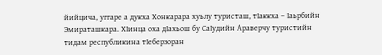йийцича, уггаре а дукха Хонкарара хуьлу туристаш, тIаккха – Iаьрбийн Эмираташкара. ХIинца оха дIахьош бу СаIудийн Араверчу туристийн тидам республикина тIеберзоран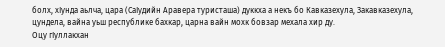болх, хIунда аьлча, цара (СаIудийн Аравера туристаша) дуккха а некъ бо Кавказехула, Закавказехула, цундела, вайна уьш республике бахкар, царна вайн мохк бовзар мехала хир ду.
Оцу гIуллакхан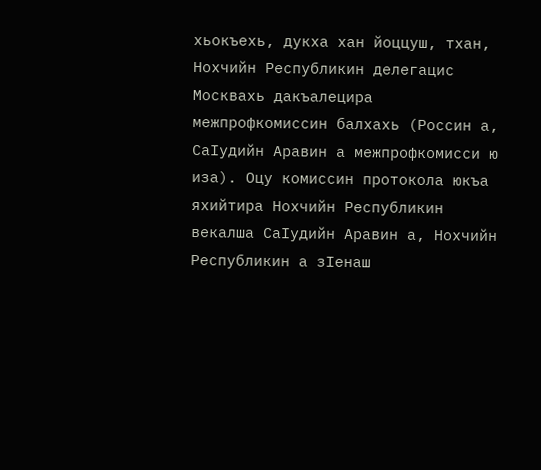хьокъехь, дукха хан йоццуш, тхан, Нохчийн Республикин делегацис Москвахь дакъалецира межпрофкомиссин балхахь (Россин а, СаIудийн Аравин а межпрофкомисси ю иза). Оцу комиссин протокола юкъа яхийтира Нохчийн Республикин векалша СаIудийн Аравин а, Нохчийн Республикин а зIенаш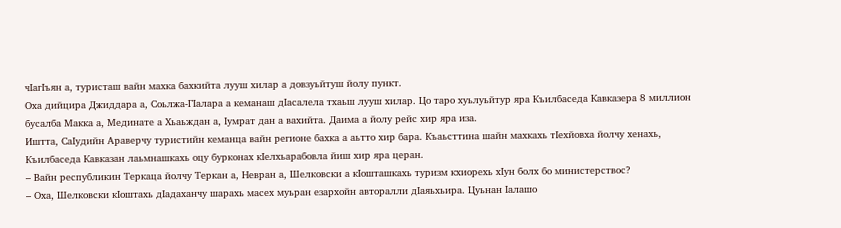чIагIъян а, туристаш вайн махка бахкийта лууш хилар а довзуьйтуш йолу пункт.
Оха дийцира Джиддара а, Соьлжа-ГIалара а кеманаш дIасалела тхаьш лууш хилар. Цо таро хуьлуьйтур яра Къилбаседа Кавказера 8 миллион бусалба Макка а, Мединате а Хьаьждан а, Iумрат дан а вахийта. Даима а йолу рейс хир яра иза.
Иштта, СаIудийн Араверчу туристийн кеманца вайн регионе бахка а аьтто хир бара. Къаьсттина шайн махкахь тIехйовха йолчу хенахь, Къилбаседа Кавказан лаьмнашкахь оцу бурконах кIелхьарабовла йиш хир яра церан.
– Вайн республикин Теркаца йолчу Теркан а, Невран а, Шелковски а кIошташкахь туризм кхиорехь хIун болх бо министерствос?
– Оха, Шелковски кIоштахь дIадаханчу шарахь масех муьран езархойн авторалли дIаяьхьира. Цуьнан Iалашо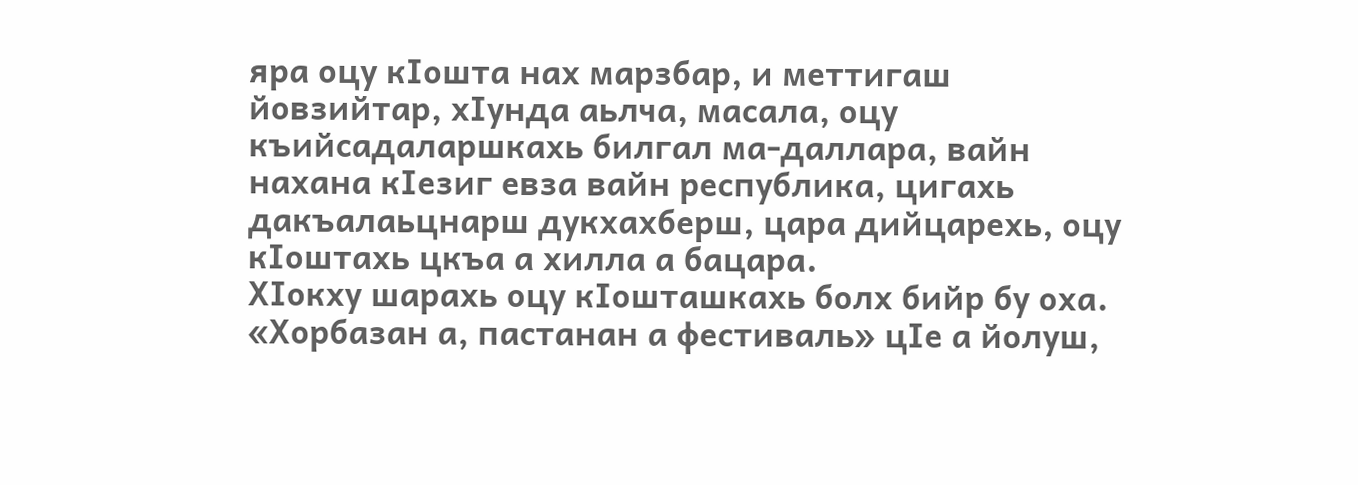яра оцу кIошта нах марзбар, и меттигаш йовзийтар, хIунда аьлча, масала, оцу къийсадаларшкахь билгал ма-даллара, вайн нахана кIезиг евза вайн республика, цигахь дакъалаьцнарш дукхахберш, цара дийцарехь, оцу кIоштахь цкъа а хилла а бацара.
ХIокху шарахь оцу кIошташкахь болх бийр бу оха. «Хорбазан а, пастанан а фестиваль» цIе а йолуш,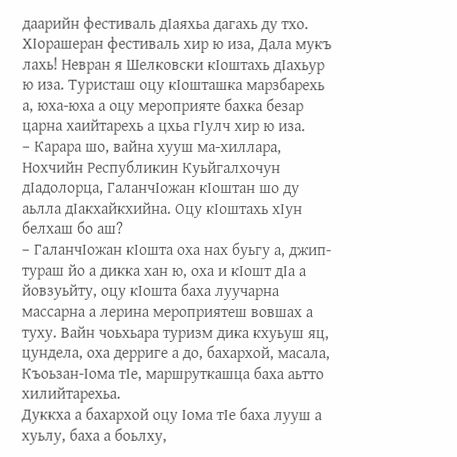даарийн фестиваль дIаяхьа дагахь ду тхо. ХIорашеран фестиваль хир ю иза, Дала мукъ лахь! Невран я Шелковски кIоштахь дIахьур ю иза. Туристаш оцу кIошташка марзбарехь а, юха-юха а оцу мероприяте бахка безар царна хаийтарехь а цхьа гIулч хир ю иза.
– Карара шо, вайна хууш ма-хиллара, Нохчийн Республикин Куьйгалхочун дIадолорца, ГаланчIожан кIоштан шо ду аьлла дIакхайкхийна. Оцу кIоштахь хIун белхаш бо аш?
– ГаланчIожан кIошта оха нах буьгу а, джип-тураш йо а дикка хан ю, оха и кIошт дIа а йовзуьйту, оцу кIошта баха луучарна массарна а лерина мероприятеш вовшах а туху. Вайн чоьхьара туризм дика кхуьуш яц, цундела, оха дерриге а до, бахархой, масала, Къоьзан-Iома тIе, маршруткашца баха аьтто хилийтарехьа.
Дуккха а бахархой оцу Iома тIе баха лууш а хуьлу, баха а боьлху,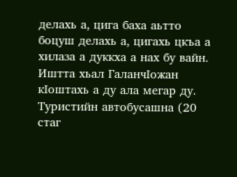делахь а, цига баха аьтто боцуш делахь а, цигахь цкъа а хилаза а дуккха а нах бу вайн. Иштта хьал ГаланчIожан кIоштахь а ду ала мегар ду.
Туристийн автобусашна (20 стаг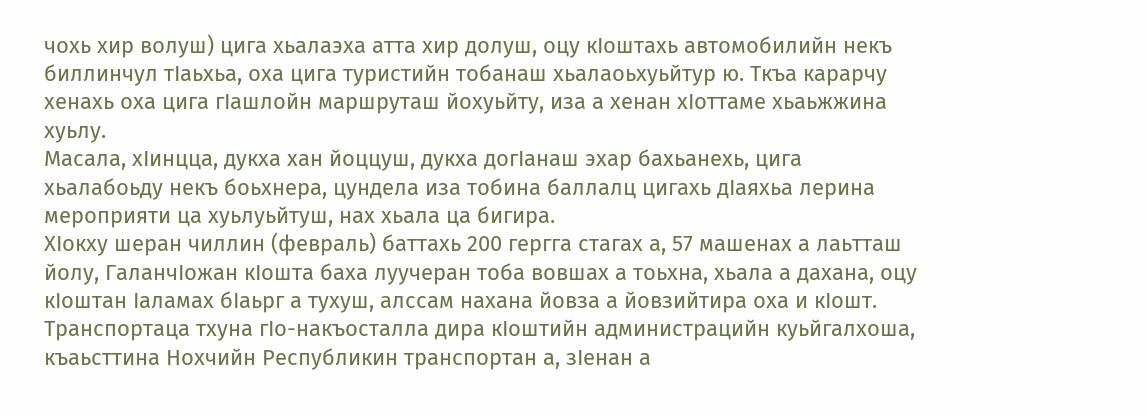чохь хир волуш) цига хьалаэха атта хир долуш, оцу кIоштахь автомобилийн некъ биллинчул тIаьхьа, оха цига туристийн тобанаш хьалаоьхуьйтур ю. Ткъа карарчу хенахь оха цига гIашлойн маршруташ йохуьйту, иза а хенан хIоттаме хьаьжжина хуьлу.
Масала, хIинцца, дукха хан йоццуш, дукха догIанаш эхар бахьанехь, цига хьалабоьду некъ боьхнера, цундела иза тобина баллалц цигахь дIаяхьа лерина мероприяти ца хуьлуьйтуш, нах хьала ца бигира.
ХIокху шеран чиллин (февраль) баттахь 200 гергга стагах а, 57 машенах а лаьтташ йолу, ГаланчIожан кIошта баха луучеран тоба вовшах а тоьхна, хьала а дахана, оцу кIоштан Iаламах бIаьрг а тухуш, алссам нахана йовза а йовзийтира оха и кIошт.
Транспортаца тхуна гIо-накъосталла дира кIоштийн администрацийн куьйгалхоша, къаьсттина Нохчийн Республикин транспортан а, зIенан а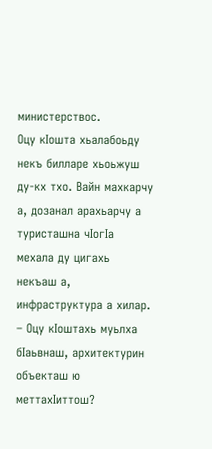министерствос.
Оцу кIошта хьалабоьду некъ билларе хьоьжуш ду-кх тхо. Вайн махкарчу а, дозанал арахьарчу а туристашна чIогIа мехала ду цигахь некъаш а, инфраструктура а хилар.
– Оцу кIоштахь муьлха бIаьвнаш, архитектурин объекташ ю меттахIиттош?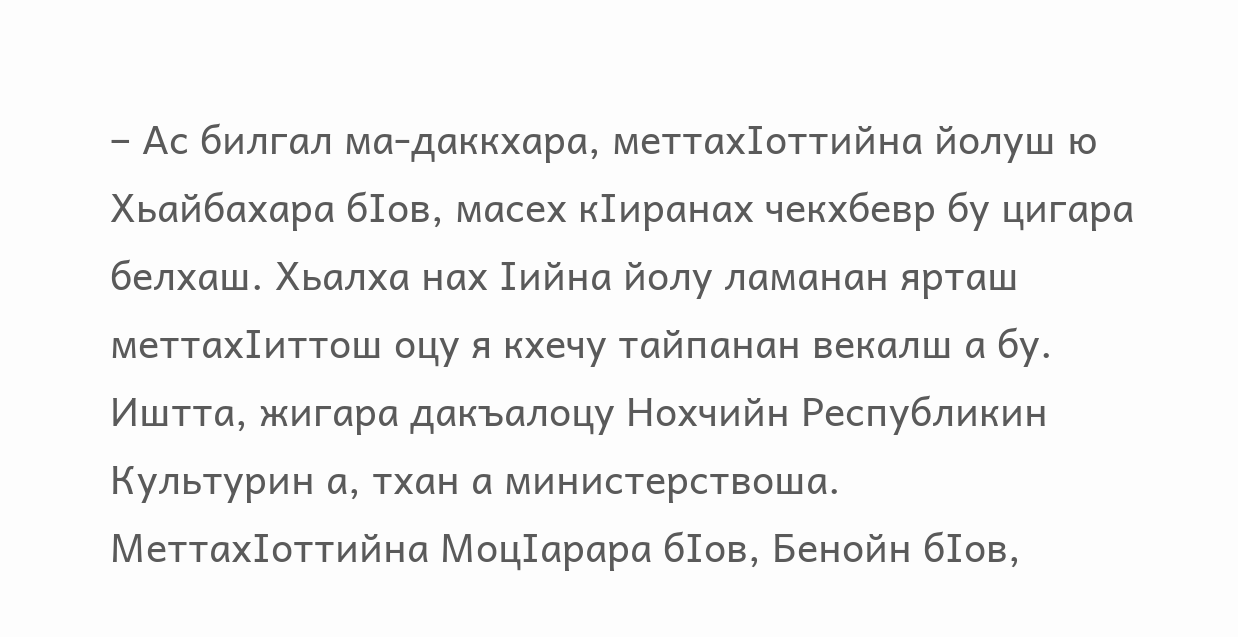– Ас билгал ма-даккхара, меттахIоттийна йолуш ю Хьайбахара бIов, масех кIиранах чекхбевр бу цигара белхаш. Хьалха нах Iийна йолу ламанан ярташ меттахIиттош оцу я кхечу тайпанан векалш а бу. Иштта, жигара дакъалоцу Нохчийн Республикин Культурин а, тхан а министерствоша.
МеттахIоттийна МоцIарара бIов, Бенойн бIов,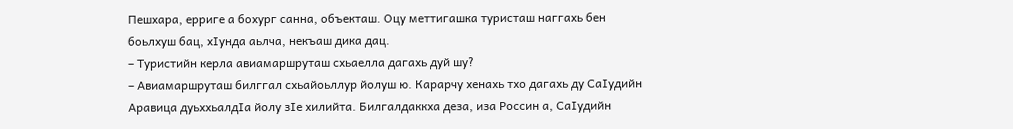Пешхара, ерриге а бохург санна, объекташ. Оцу меттигашка туристаш наггахь бен боьлхуш бац, хIунда аьлча, некъаш дика дац.
– Туристийн керла авиамаршруташ схьаелла дагахь дуй шу?
– Авиамаршруташ билггал схьайоьллур йолуш ю. Карарчу хенахь тхо дагахь ду СаIудийн Аравица дуьххьалдIа йолу зIе хилийта. Билгалдаккха деза, иза Россин а, СаIудийн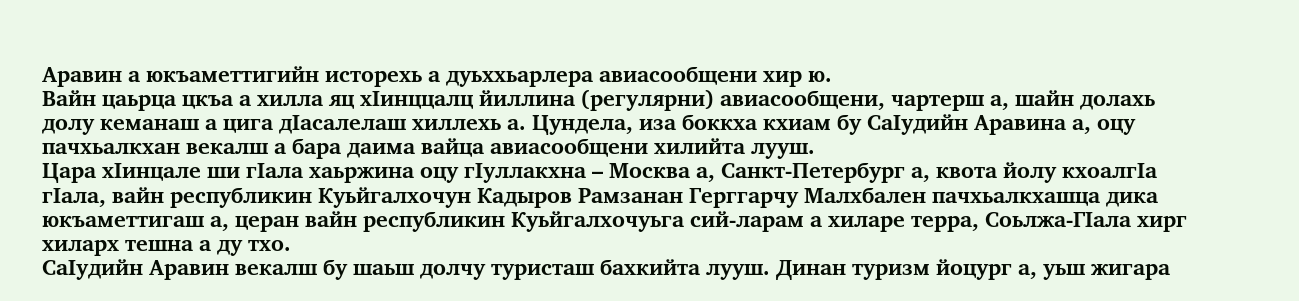Аравин а юкъаметтигийн исторехь а дуьххьарлера авиасообщени хир ю.
Вайн цаьрца цкъа а хилла яц хIинццалц йиллина (регулярни) авиасообщени, чартерш а, шайн долахь долу кеманаш а цига дIасалелаш хиллехь а. Цундела, иза боккха кхиам бу СаIудийн Аравина а, оцу пачхьалкхан векалш а бара даима вайца авиасообщени хилийта лууш.
Цара хIинцале ши гIала хаьржина оцу гIуллакхна – Москва а, Санкт-Петербург а, квота йолу кхоалгIа гIала, вайн республикин Куьйгалхочун Кадыров Рамзанан Герггарчу Малхбален пачхьалкхашца дика юкъаметтигаш а, церан вайн республикин Куьйгалхочуьга сий-ларам а хиларе терра, Соьлжа-ГIала хирг хиларх тешна а ду тхо.
СаIудийн Аравин векалш бу шаьш долчу туристаш бахкийта лууш. Динан туризм йоцург а, уьш жигара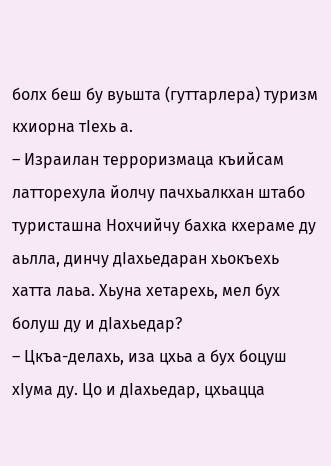болх беш бу вуьшта (гуттарлера) туризм кхиорна тIехь а.
– Израилан терроризмаца къийсам латторехула йолчу пачхьалкхан штабо туристашна Нохчийчу бахка кхераме ду аьлла, динчу дIахьедаран хьокъехь хатта лаьа. Хьуна хетарехь, мел бух болуш ду и дIахьедар?
– Цкъа-делахь, иза цхьа а бух боцуш хIума ду. Цо и дIахьедар, цхьацца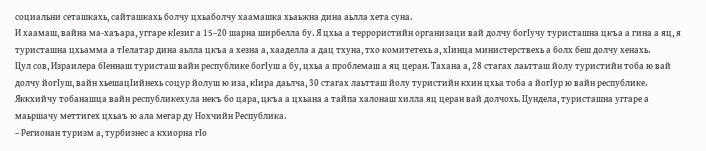социальни сеташкахь, сайташкахь болчу цхьаболчу хаамашка хьаьжна дина аьлла хета суна.
И хаамаш, вайна ма-хаъара, уггаре кIезиг а 15–20 шарна ширбелла бу. Я цхьа а террористийн организаци вай долчу богIучу туристашна цкъа а гина а яц, я туристашна цхьамма а тIелатар дина аьлла цкъа а хезна а, хааделла а дац тхуна, тхо комитетехь а, хIинца министерствехь а болх беш долчу хенахь.
Цул сов, Израилера бIеннаш туристаш вайн республике богIуш а бу, цхьа а проблемаш а яц церан. Тахана а, 28 стагах лаьтташ йолу туристийн тоба ю вай долчу йогIуш, вайн хьешацIийнехь соцур йолуш ю иза, кIира даьлча, 30 стагах лаьтташ йолу туристийн кхин цхьа тоба а йогIур ю вайн республике.
Яккхийчу тобанашца вайн республикехула некъ бо цара, цкъа а цхьана а тайпа халонаш хилла яц церан вай долчохь. Цундела, туристашна уггаре а маьршачу меттигех цхьаъ ю ала мегар ду Нохчийн Республика.
– Регионан туризм а, турбизнес а кхиорна гIо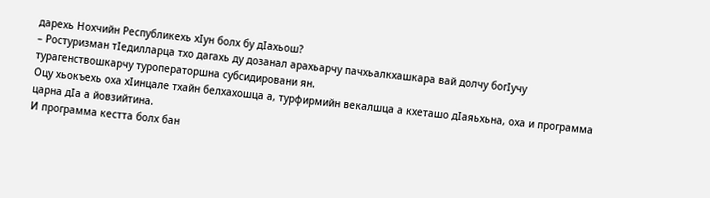дарехь Нохчийн Республикехь хIун болх бу дIахьош?
– Ростуризман тIедилларца тхо дагахь ду дозанал арахьарчу пачхьалкхашкара вай долчу богIучу турагенствошкарчу туроператоршна субсидировани ян.
Оцу хьокъехь оха хIинцале тхайн белхахошца а, турфирмийн векалшца а кхеташо дIаяьхьна, оха и программа царна дIа а йовзийтина.
И программа кестта болх бан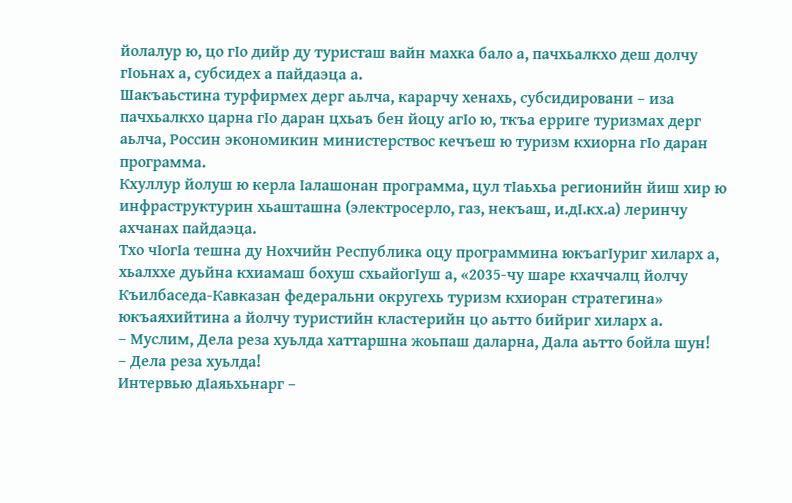йолалур ю, цо гIо дийр ду туристаш вайн махка бало а, пачхьалкхо деш долчу гIоьнах а, субсидех а пайдаэца а.
Шакъаьстина турфирмех дерг аьлча, карарчу хенахь, субсидировани – иза пачхьалкхо царна гIо даран цхьаъ бен йоцу агIо ю, ткъа ерриге туризмах дерг аьлча, Россин экономикин министерствос кечъеш ю туризм кхиорна гIо даран программа.
Кхуллур йолуш ю керла Iалашонан программа, цул тIаьхьа регионийн йиш хир ю инфраструктурин хьашташна (электросерло, газ, некъаш, и.дI.кх.а) леринчу ахчанах пайдаэца.
Тхо чIогIа тешна ду Нохчийн Республика оцу программина юкъагIуриг хиларх а, хьалххе дуьйна кхиамаш бохуш схьайогIуш а, «2035-чу шаре кхаччалц йолчу Къилбаседа-Кавказан федеральни округехь туризм кхиоран стратегина» юкъаяхийтина а йолчу туристийн кластерийн цо аьтто бийриг хиларх а.
– Муслим, Дела реза хуьлда хаттаршна жоьпаш даларна, Дала аьтто бойла шун!
– Дела реза хуьлда!
Интервью дIаяьхьнарг –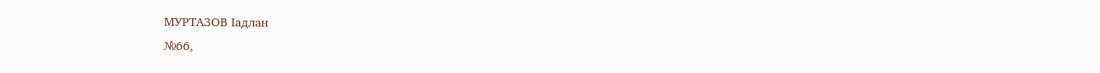МУРТАЗОВ Iадлан
№66,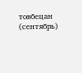товбецан (сентябрь)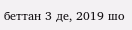беттан 3 де, 2019 шо